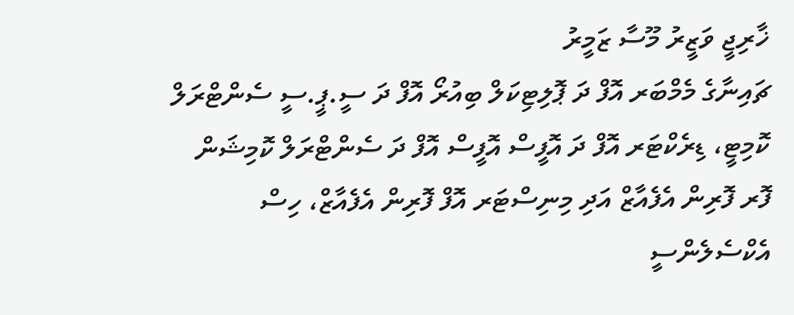ޚާރިޖީ ވަޒީރު މޫސާ ޒަމީރު
ޗައިނާގެ މެމްބަރ އޮފް ދަ ޕޮލިޓިކަލް ބިއުރޯ އޮފް ދަ ސީ.ޕީ.ސީ ސެންޓްރަލް ކޮމިޓީ، ޑިރެކްޓަރ އޮފް ދަ އޮފީސް އޮފީސް އޮފް ދަ ސެންޓްރަލް ކޮމިޝަން ފޮރ ފޮރިން އެފެއާޒް އަދި މިނިސްޓަރ އޮފް ފޮރިން އެފެއާޒް، ހިސް އެކްސެލެންސީ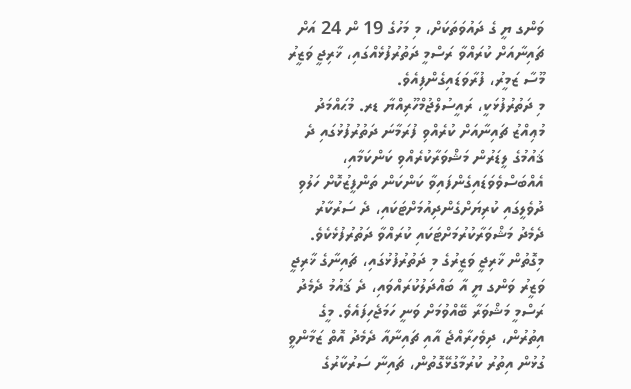ވަންގ ޔީ ގެ ދައުވަތަކަށް، މި މަހުގެ 19 ން 24 އަށް ޗައިނާއަށް ކުރައްވާ ރަސްމީ ދަތުރުފުޅެއްގައި، ޚާރިޖީ ވަޒީރު މޫސާ ޒަމީރު، ފުރާވަޑައިގެންފިއެވެ.
މި ދަތުރުފުޅަކީ، ރައީސުލްޖުމްހޫރިއްޔާ ޑރ. މުޙައްމަދު މުޢިއްޒު ޗައިނާއަށް ކުރެއްވި ފުރަމާނަ ދަތުރުފުޅުގައި ދެ ޤައުމުގެ ލީޑަރުން މަޝްވަރާކުރެއްވި ކަންކަމާއި، އެއްބަސްވެވަޑައިގެންފައިވާ ކަންކަން ތަންފީޒުކޮށް ހަލުވި ދުވެލީގައި ކުރިޔަށްގެންދިއުމަށްޓަކައި، ދެ ސަރުކާރު ދެމެދު މަޝްވަރާކުރުމަށްޓަކައި ކުރައްވާ ދަތުރުފުޅެކެވެ.
މިގޮތުން ޚާރިޖީ ވަޒީރުގެ މި ދަތުރުފުޅުގައި، ޗައިނާގެ ޚާރިޖީ ވަޒީރު ވަންގ ޔީ އާ ބައްދަލުކުރައްވައި، ދެ ޤައުމު ދެމެދު ރަސްމީ މަޝްވަރާ ބޭއްވުމަށް ވަނީ ހަމަޖެހިފައެވެ. މީގެ އިތުރުން، ދިވެހިރާއްޖެ އާއި ޗައިނާއާ ދެމެދު އޮތް ޒަމާންވީ ގުޅުން އިތުރު ކުރުމާގުޅޭގޮތުން، ޗައިނާ ސަރުކާރުގެ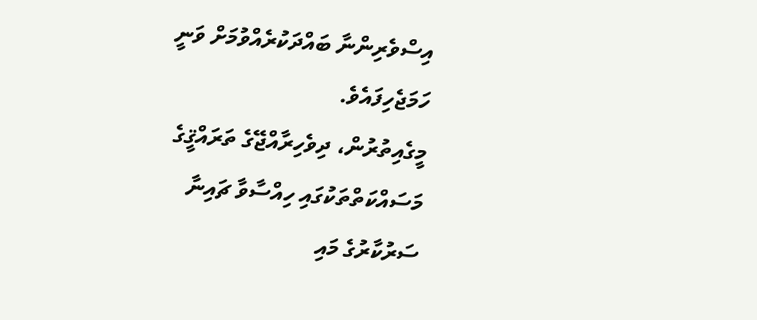އިސްވެރިންނާ ބައްދަކުރެއްވުމަށް ވަނީ ހަމަޖެހިފައެވެ.
މީގެއިތުރުން، ދިވެހިރާއްޖޭގެ ތަރައްޤީގެ މަސައްކަތްތަކުގައި ހިއްސާވާ ޗައިނާ ސަރުކާރުގެ މައި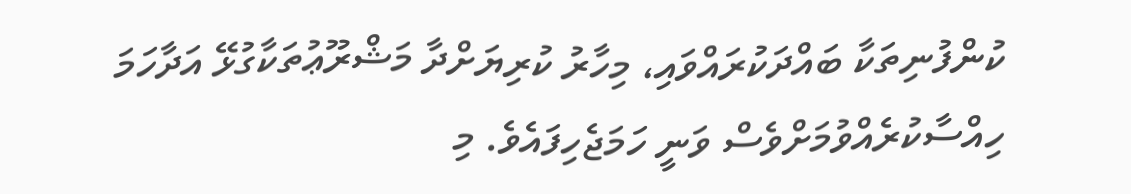ކުންފުނިތަކާ ބައްދަކުރައްވައި، މިހާރު ކުރިޔަށްދާ މަޝްރޫޢުތަކާގުޅޭ އަދާހަމަ ހިއްސާކުރެއްވުމަށްވެސް ވަނީ ހަމަޖެހިފައެވެ. މި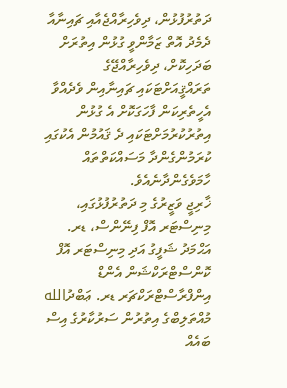ދަތުރުފުޅުން، ދިވެހިރާއްޖެއާއި ޗައިނާއާ ދެމެދު އޮތް ޒަމާންވީ ގުޅުން އިތުރަށް ބަދަހިކޮށް، ދިވެހިރާއްޖޭގެ ތަރައްޤީއަށްޓަކައި ޗައިނާއިން ވެދެއްވާ އެހީތެރިކަން ފާހަގަކޮށް އެ ގުޅުން އިތުރުކުރުމަށްޓަކައި ދެ ޤައުމުން އެކުގައި ކުރަމުންގެންދާ މަސައްކަތްތައް ހާމަވެގެންދާނެއެވެ.
ޚާރިޖީ ވަޒީރުގެ މި ދަތުރުފުޅުގައި، މިނިސްޓަރ އޮފް ފިނޭންސް، ޑރ. އަޙްމަދު ޝަފީގު އަދި މިނިސްޓަރ އޮފް ކޮންސްޓްރަކްޝަން އެންޑް އިންފްރާސްޓްރަކްޗަރ ޑރ. ޢަބްދުالله މުއްތަލިބްގެ އިތުރުން ސަރުކާރުގެ އިސް ބައެއް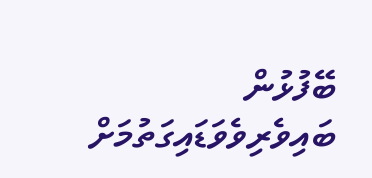ބޭފުޅުން ބައިވެރިވެވަޑައިގަތުމަށް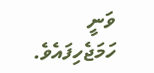ވަނީ ހަމަޖެހިފައެވެ.